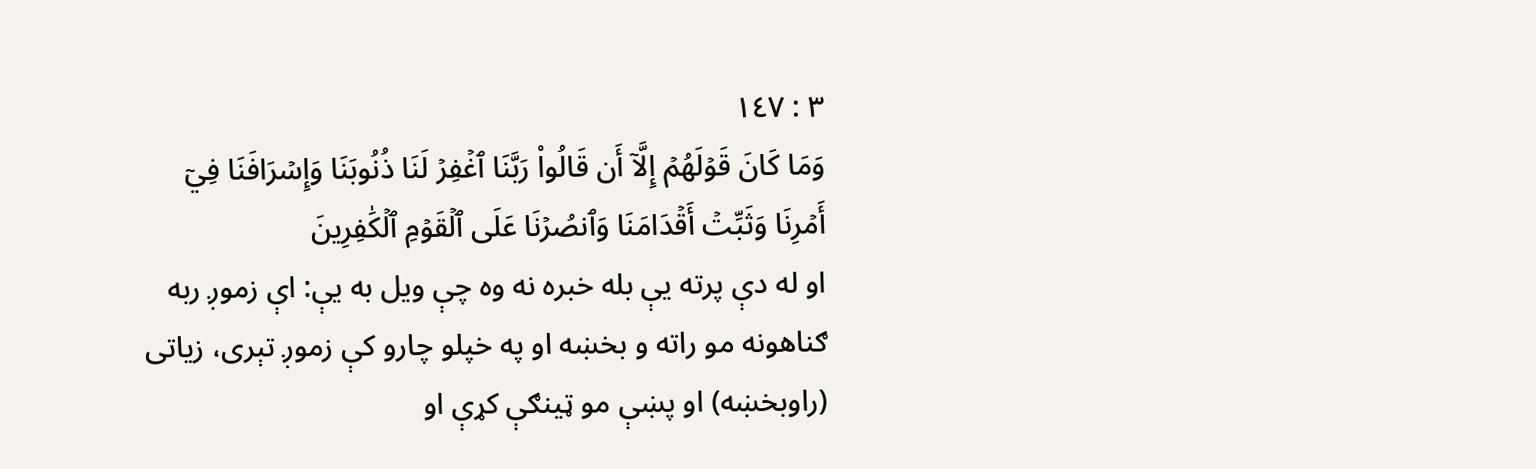٣ : ١٤٧
وَمَا كَانَ قَوۡلَهُمۡ إِلَّآ أَن قَالُواْ رَبَّنَا ٱغۡفِرۡ لَنَا ذُنُوبَنَا وَإِسۡرَافَنَا فِيٓ أَمۡرِنَا وَثَبِّتۡ أَقۡدَامَنَا وَٱنصُرۡنَا عَلَى ٱلۡقَوۡمِ ٱلۡكَٰفِرِينَ
او له دې پرته يې بله خبره نه وه چې ويل به يې: اې زموږ ربه ګناهونه مو راته و بخښه او په خپلو چارو كې زموږ تېرى، زياتى (راوبخښه) او پښې مو ټينګې كړې او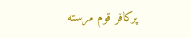پركافر قوم مرسته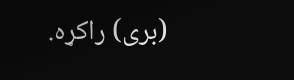(برى) راکړه.